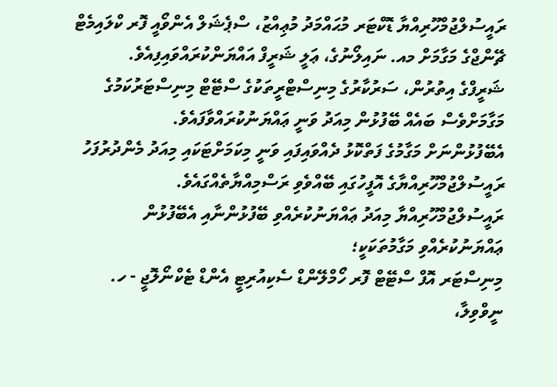ރައީސުލްޖުމްހޫރިއްޔާ ޑޮކްޓަރ މުޙައްމަދު މުޢިއްޒު، ސްޕެޝަލް އެންވޯއީ ފޮރ ކްލައިމެޓް ޗޭންޖްގެ މަގާމަށް މއ. ނައިލޯނުގެ، ޢަލީ ޝަރީފް އައްޔަންކުރައްވައިފިއެވެ.
ޝަރީފްގެ އިތުރުން، ސަރުކާރުގެ މިނިސްޓްރީތަކުގެ ސްޓޭޓް މިނިސްޓަރުކަމުގެ މަގާމަށްވެސް ބައެއް ބޭފުޅުން މިއަދު ވަނީ ޢައްޔަނުކުރައްވާފައެވެ.
އެބޭފުޅުންނަށް މަގާމުގެ ފަތްކޮޅު ދެއްވައިފައި ވަނީ މިކަމަށްޓަކައި މިއަދު މެންދުރުފަހު ރައީސުލްޖުމްހޫރިއްޔާގެ އޮފީހުގައި ބޭއްވެވި ރަސްމިއްޔާތެއްގައެވެ.
ރައީސުލްޖުމްހޫރިއްޔާ މިއަދު ޢައްޔަނުކުރެއްވި ބޭފުޅުންނާއި އެބޭފުޅުން ޢައްޔަނުކުރެއްވި މަގާމުތަކަކީ؛
މިނިސްޓަރ އޮފް ސްޓޭޓް ފޮރ ހޯމްލޭންޑް ސެކިއުރިޓީ އެންޑް ޓެކްނޯލޮޖީ - ހ. ނީވްވިލާ،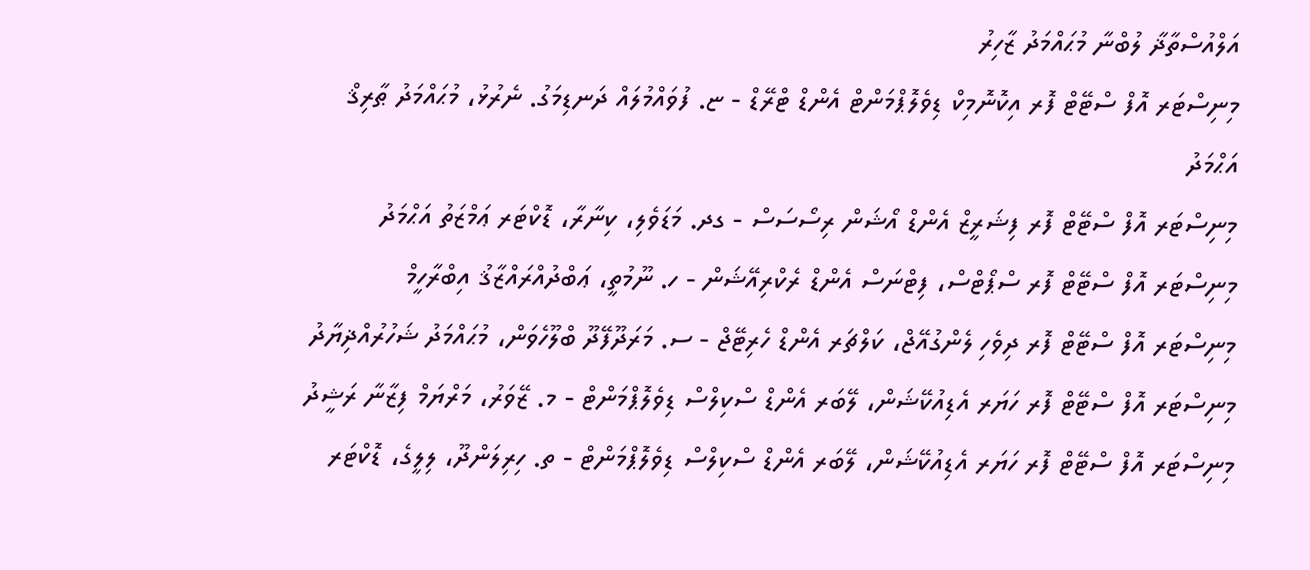އަލްއުސްތާޛާ ލުބްނާ މުޙައްމަދު ޒާހިރު
މިނިސްޓަރ އޮފް ސްޓޭޓް ފޮރ އިކޮނޮމިކް ޑިވެލޮޕްމަންޓް އެންޑް ޓްރޭޑް - ޏ. ފުވައްމުލައް ދަނޑިމަގު. ނެރުޅު، މުޙައްމަދު ޠާރިޤް އަޙްމަދު
މިނިސްޓަރ އޮފް ސްޓޭޓް ފޮރ ފިޝަރީޒް އެންޑް އޯޝަން ރިސޯސަސް - ގދ. މަޑަވެލި، ކިނާރާ، ޑޮކްޓަރ ޢަމްޒަތު އަޙްމަދު
މިނިސްޓަރ އޮފް ސްޓޭޓް ފޮރ ސްޕޯޓްސް، ފިޓްނަސް އެންޑް ރެކްރިއޭޝަން - ހ. ނޫމުތީ، ޢަބްދުއްރައްޒާޤު އިބްރާހީމް
މިނިސްޓަރ އޮފް ސްޓޭޓް ފޮރ ދިވެހި ލެންގުއޭޖް، ކަލްޗަރ އެންޑް ހެރިޓޭޖް - ސ. މަރަދޫފޭދޫ ބްލޫހެވަން، މުޙައްމަދު ޝަހުރުއްޛިޔާދު
މިނިސްޓަރ އޮފް ސްޓޭޓް ފޮރ ހަޔަރ އެޑިއުކޭޝަން، ލޭބަރ އެންޑް ސްކިލްސް ޑިވެލޮޕްމަންޓް - މ. ޒޭވަރު، މަރްޔަމް ފިޒާނާ ރަޝީދު
މިނިސްޓަރ އޮފް ސްޓޭޓް ފޮރ ހަޔަރ އެޑިއުކޭޝަން، ލޭބަރ އެންޑް ސްކިލްސް ޑިވެލޮޕްމަންޓް - ތ. ހިރިލަންދޫ، ލިލީގެ، ޑޮކްޓަރ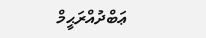ޢަބްދުއްރަޙީމް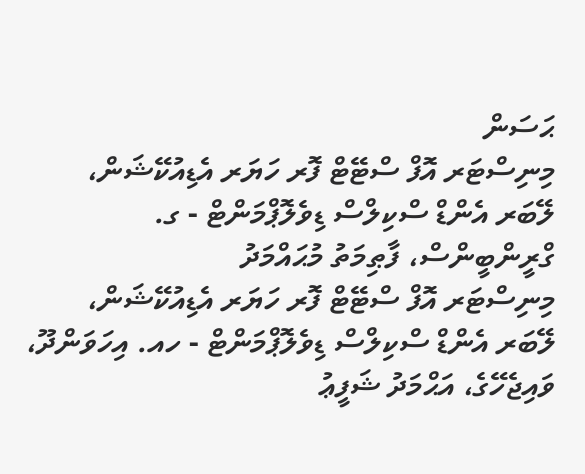ޙަސަން
މިނިސްޓަރ އޮފް ސްޓޭޓް ފޮރ ހަޔަރ އެޑިއުކޭޝަން، ލޭބަރ އެންޑް ސްކިލްސް ޑިވެލޮޕްމަންޓް - ގ. ގްރީންބީންސް، ފާޠިމަތު މުޙައްމަދު
މިނިސްޓަރ އޮފް ސްޓޭޓް ފޮރ ހަޔަރ އެޑިއުކޭޝަން، ލޭބަރ އެންޑް ސްކިލްސް ޑިވެލޮޕްމަންޓް - ހއ. އިހަވަންދޫ، ވައިޖެހޭގެ، އަޙްމަދު ޝަފީޢު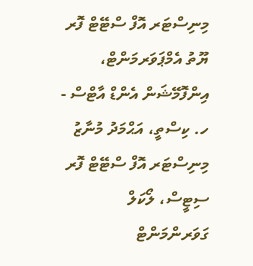މިނިސްޓަރ އޮފް ސްޓޭޓް ފޮރ ޔޫތު އެމްޕަވަރމަންޓް، އިންފޮމޭޝަން އެންޑް އާޓްސް - ހ. ކިސްތީ، އަޙްމަދު މުނާޒު
މިނިސްޓަރ އޮފް ސްޓޭޓް ފޮރ ސިޓީސް، ލޯކަލް ގަވަރންމަންޓް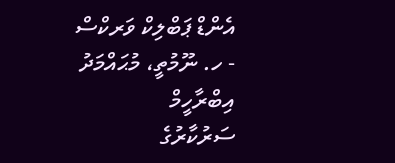އެންޑް ޕަބްލިކް ވަރކްސް - ހ. ނޫމުތީ، މުޙައްމަދު އިބްރާހީމް
ސަރުކާރުގެ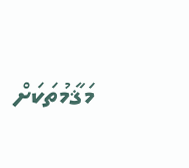މަޤާމުތަކަށް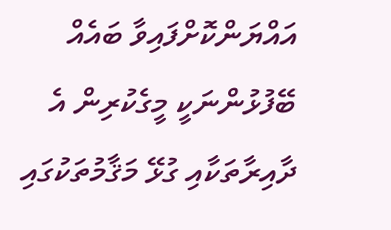އައްޔަންކޮށްފައިވާ ބައެއް ބޭފުޅުންނަކީ މީގެކުރިން އެ ދާއިރާތަކާއި ގުޅޭ މަޤާމުތަކުގައި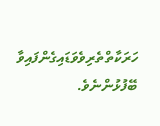ހަރަކާތްތެރިވެވަޑައިގެންފައިވާ ބޭފުޅުންނެވެ.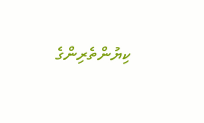ކިޔުންތެރިންގެ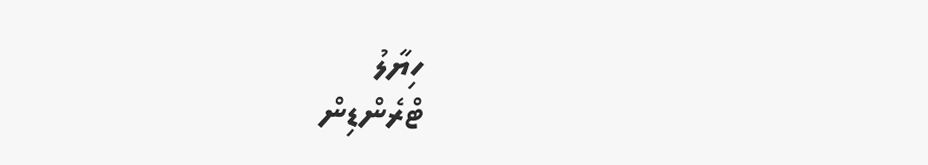ހިޔާލު
ޓްރެންޑިން